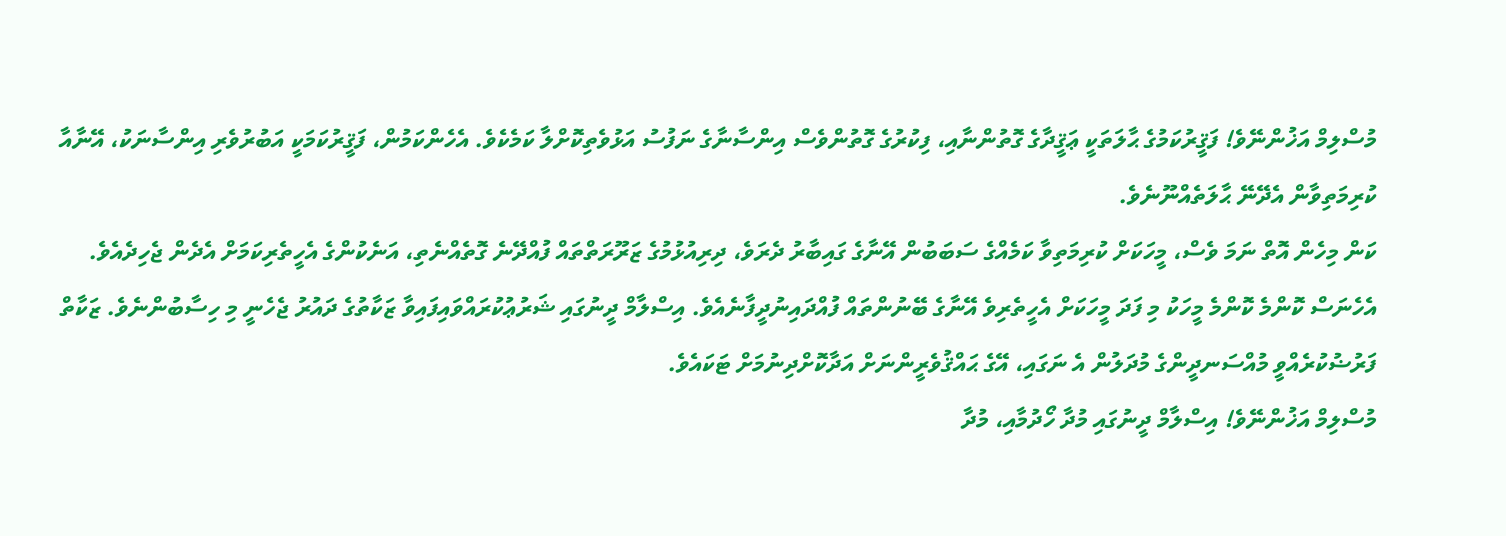މުސްލިމް އަޚުންނޭވެ! ފަޤީރުކަމުގެ ޙާލަތަކީ ޢަޤީދާގެ ގޮތުންނާއި، ފިކުރުގެ ގޮތުންވެސް އިންސާނާގެ ނަފުސު އަޅުވެތިކޮށްލާ ކަމެކެވެ. އެހެންކަމުން، ފަޤީރުކަމަކީ އަބުރުވެރި އިންސާނަކު، އޭނާއާ ކުރިމަތިވާން އެދޭނޭ ޙާލަތެއްނޫނެވެ.
ކަން މިހެން އޮތް ނަމަ ވެސް، މީހަކަށް ކުރިމަތިވާ ކަމެއްގެ ސަބަބުން އޭނާގެ ގައިބާރު ދެރަވެ، ދިރިއުޅުމުގެ ޒަރޫރަތްތައް ފުއްދޭނެ ގޮތެއްނެތި، އަނެކުންގެ އެހީތެރިކަމަށް އެދެން ޖެހިދެއެވެ. އެހެނަސް ކޮންމެ ކޮންމެ މީހަކު މި ފަދަ މީހަކަށް އެހީތެރިވެ އޭނާގެ ބޭނުންތައް ފުއްދައިނުދީފާނެއެވެ. އިސްލާމް ދީނުގައި ޝަރުޢުކުރައްވައިފައިވާ ޒަކާތުގެ ދައުރު ޖެހެނީ މި ހިސާބުންނެވެ. ޒަކާތް ފަރުޟުކުރެއްވީ މުއްސަނދީންގެ މުދަލުން އެ ނަގައި، އޭގެ ޙައްޤުވެރީންނަށް އަދާކޮށްދިނުމަށް ޓަކައެވެ.
މުސްލިމް އަޚުންނޭވެ! އިސްލާމް ދީނުގައި މުދާ ހޯދުމާއި، މުދާ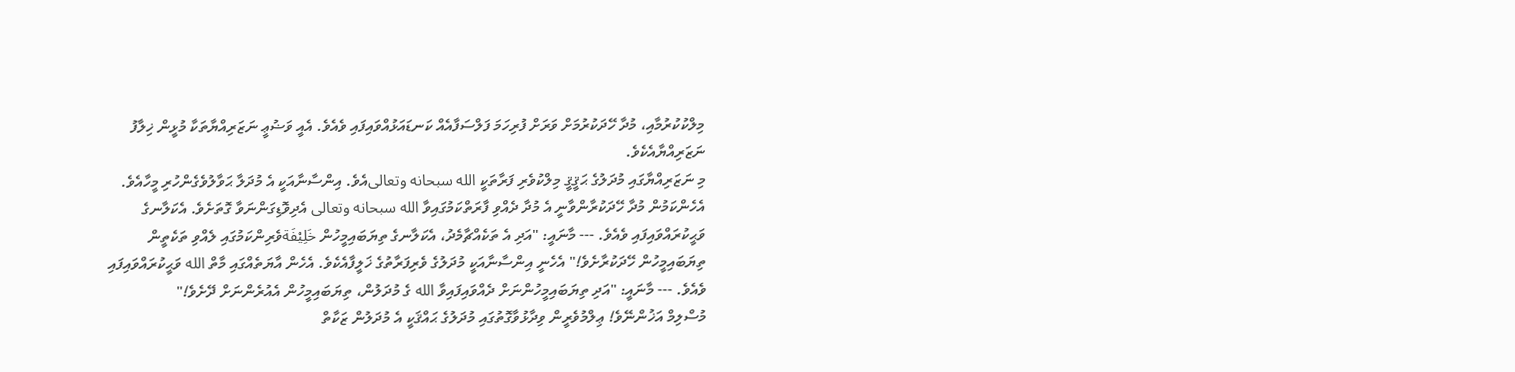މިލްކުކުރުމާއި، މުދާ ހޭދަކުރުމަށް ވަރަށް ފުރިހަމަ ފަލްސަފާއެއް ކަނޑައަޅުއްވައިފައި ވެއެވެ. އެއީ ވަޟުޢީ ނަޒަރިއްޔާތަކާ މުޅީން ޚިލާފު ނަޒަރިއްޔާއެކެވެ.
މި ނަޒަރިއްޔާގައި މުދަލުގެ ޙަޤީޤީ މިލްކުވެރި ފަރާތަކީ الله سبحانه وتعالىއެވެ. އިންސާނާއަކީ އެ މުދަލާ ޙަވާލުވެގެންހުރި މީހާއެވެ. އެހެންކަމުން މުދާ ހޭދަކުރާންވާނީ އެ މުދާ ދެއްވި ފާރަތްކަމުގައިވާ الله سبحانه وتعالى އެދިވޮޑިގަންނަވާ ގޮތަށެވެ. އެކަލާނގެ ވަޙީކުރައްވައިފައި ވެއެވެ. --- މާނައީ: "އަދި އެ ތަކެއްޗާމެދު، އެކަލާނގެ ތިޔަބައިމީހުން خَلِيْفَةވެރިންކަމުގައި ލެއްވި ތަކެތީން ތިޔަބައިމީހުން ހޭދަކުރާށެވެ!" އެހެނީ އިންސާނާއަކީ މުދަލުގެ ވެރިފަރާތުގެ ޚަލީފާއެކެވެ. އެހެން އާޔަތެއްގައި މާތް الله ވަޙީކުރައްވައިފައި ވެއެވެ. --- މާނައީ: "އަދި ތިޔަބައިމީހުންނަށް ދެއްވައިފައިވާ الله ގެ މުދަލުން، ތިޔަބައިމީހުން އެއުރެންނަށް ދޭށެވެ!"
މުސްލިމް އަޚުންނޭވެ! ޢިލްމުވެރީން ވިދާޅުވާގޮތުގައި މުދަލުގެ ޙައްޤަކީ އެ މުދަލުން ޒަކާތް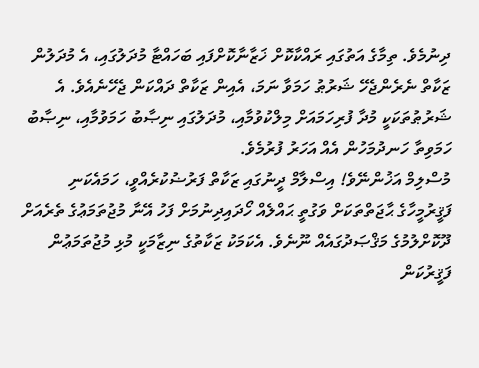ދިނުމެވެ. ތިމާގެ އަތުގައި ރައްކާކޮށް ޚަޒާނާކޮށްފައި ބަހައްޓާ މުދަލުގައި، އެ މުދަލުން ޒަކާތް ނެރެންޖެހޭ ޝަރުޠު ހަމަވާ ނަމަ، އެއިން ޒަކާތް ދައްކަން ޖެހޭނެއެވެ. އެ ޝަރުޠުތަކަކީ މުދާ ފުރިހަމައަށް މިލްކުވުމާއި، މުދަލުގައި ނިޞާބު ހަމަވުމާއި، ނިޞާބު ހަމަވިތާ ހަނދުމަހުން އެއް އަހަރު ފުރުމެވެ.
މުސްލިމް އަޚުންނޭވެ! އިސްލާމް ދީނުގައި ޒަކާތް ފަރުޟުކުރެއްވީ، ހަމައެކަނި ފަޤީރުމީހާގެ ޙާޖަތްތަކަށް ވަގުތީ ޙައްލެއް ހޯދައިދިނުމަށް ފަހު އޭނާ މުޖުތަމަޢުގެ ތެރެއަށް ދޫކޮށްލުމުގެ މަޤްޞަދުގައެއް ނޫނެވެ. އެކަމަކު ޒަކާތުގެ ނިޒާމަކީ މުޅި މުޖުތަމަޢުން ފަޤީރުކަން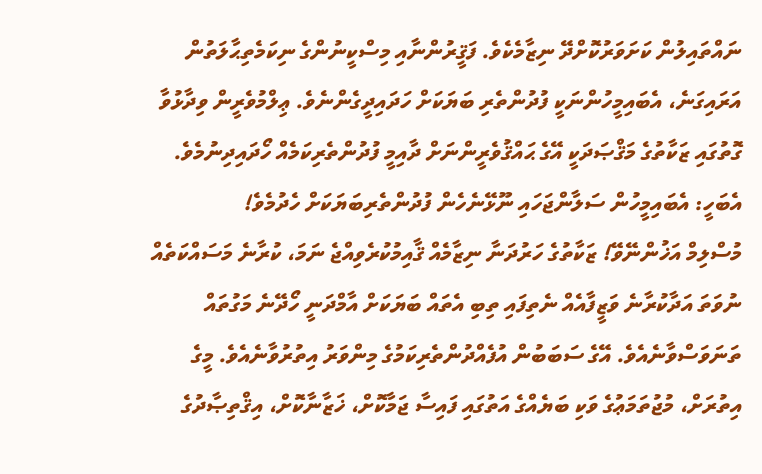ނައްތައިލުން ކަށަވަރުކޮށްދޭ ނިޒާމެކެވެ. ފަޤީރުންނާއި މިސްކީނުންގެ ނިކަމެތިޙާލަތުން އަރައިގަނެ، އެބައިމީހުންނަކީ ފުދުންތެރި ބަޔަކަށް ހަދައިދީގެންނެވެ. ޢިލްމުވެރީން ވިދާޅުވާ ގޮތުގައި ޒަކާތުގެ މަޤްޞަދަކީ އޭގެ ޙައްޤުވެރީންނަށް ދާއިމީ ފުދުންތެރިކަމެއް ހޯދައިދިނުމެވެ. އެބަހީ: އެބައިމީހުން ސަލާންޖަހައި ނޫޅޭނެހެން ފުދުންތެރިބަޔަކަށް ހެދުމެވެ!
މުސްލިމް އަޚުންނޭވޭ! ޒަކާތުގެ ހަރުދަނާ ނިޒާމެއް ޤާއިމުކުރެވިއްޖެ ނަމަ، ކުރާނެ މަސައްކަތެއް ނުވަތަ އަދާކުރާނެ ވަޒީފާއެއް ނެތިފައި ތިބި އެތައް ބަޔަކަށް އާމްދަނީ ހޯދޭނެ މަގުތައް ތަނަވަސްވާނެއެވެ. އޭގެ ސަބަބުން އުފެއްދުންތެރިކަމުގެ މިންވަރު އިތުރުވާނެއެވެ. މީގެ އިތުރަށް، މުޖުތަމަޢުގެ ވަކި ބަޔެއްގެ އަތުގައި ފައިސާ ޖަމާކޮށް، ޚަޒާނާކޮށް، އިޤްތިޞާދުގެ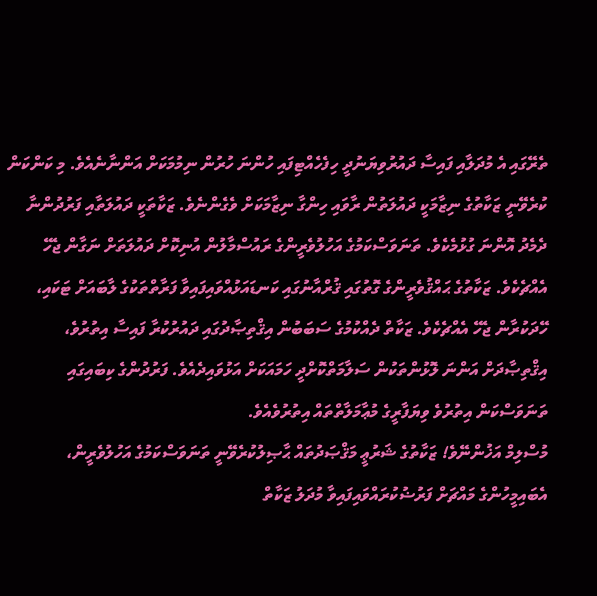ތެރޭގައި އެ މުދަލާއި ފައިސާ ދައުރުވިޔަނުދީ ހިފެހެއްޓިފައި ހުންނަ ހުރުން ނިމުމަކަށް އަންނާނެއެވެ. މި ކަންކަން ކުރެވޭނީ ޒަކާތުގެ ނިޒާމަކީ ދައުލަތުން ރާވައި ހިންގާ ނިޒާމަކަށް ވެގެންނެވެ. ޒަކާތަކީ ދައުލަތާއި ފަރުދުންނާ ދެމެދު އޮންނަ ގުޅުމެކެވެ. ތަނަވަސްކަމުގެ އަހުލުވެރީންގެ ރައުސްމާލުން އުނިކޮށް ދައުލަތަށް ނަގާން ޖެހޭ އެއްޗެކެވެ. ޒަކާތުގެ ޙައްޤުވެރީންގެ ގޮތުގައި ޤުރްއާނުގައި ކަނޑައަޅުއްވައިފައިވާ ފަރާތްތަކުގެ ލާބައަށް ޓަކައި، ހޭދަކުރާން ޖެހޭ އެއްޗެކެވެ. ޒަކާތް ދެއްކުމުގެ ސަބަބުން އިޤްތިޞާދުގައި ދައުރުކުރާ ފައިސާ އިތުރުވެ، އިޤްތިޞާދަށް އަންނަ ލޮޅުންތަކުން ސަލާމަތްކޮށްދީ ހަމައަކަށް އަޅުވައިދެއެވެ. ފަރުދުންގެ ކިބައިގައި ތަނަވަސްކަން އިތުރުވެ ވިޔަފާރީގެ މުޢާމަލާތްތައް އިތުރުވެއެވެ.
މުސްލިމް އަޚުންނޭވެ! ޒަކާތުގެ ޝަރުޢީ މަޤްޞަދުތައް ޙާޞިލުކުރެވޭނީ ތަނަވަސްކަމުގެ އަހުލުވެރީން، އެބައިމީހުންގެ މައްޗަށް ފަރުޟުކުރައްވައިފައިވާ މުދަލު ޒަކާތް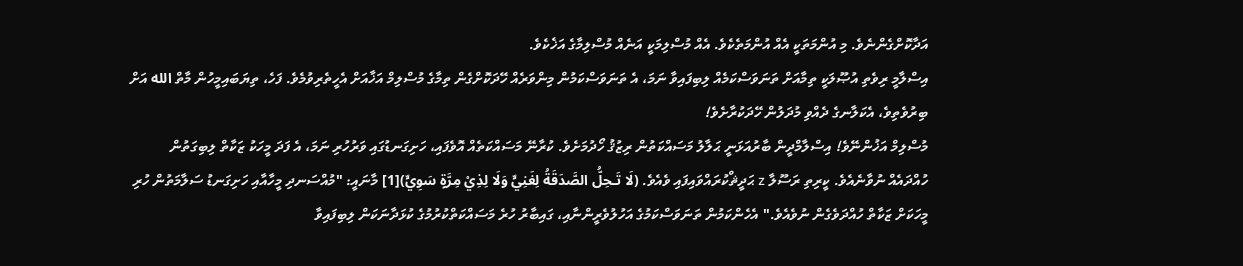އަދާކޮށްގެންނެވެ. މި އުންމަތަކީ އެއް އުންމަތެކެވެ. އެއް މުސްލިމަކީ އަނެއް މުސްލިމާގެ އަޚެކެވެ.
އިސްލާމީ ރިވެތި އުޞޫލަކީ ތިމާއަށް ތަނަވަސްކަމެއް ލިބިފައިވާ ނަމަ، އެ ތަނަވަސްކަމުން މިންވަރެއް ހޭދަކޮށްގެން ތިމާގެ މުސްލިމް އަޚާއަށް އެހީތެރިވުމެވެ. ފަހެ، ތިޔަބައިމީހުން މާތް الله އަށް ބިރުވެތިވެ، އެކަލާނގެ ދެއްވި މުދަލުން ހޭދަކުރާށެވެ!
މުސްލިމް އަޚުންނޭވެ! އިސްލާމްދީން ބާރުއަޅަނީ ޙަލާލު މަސައްކަތުން ރިޒުޤު ހޯދުމަށެވެ. ކުރާނޭ މަސައްކަތެއް އޮވެފައި، ހަށިގަނޑުގައި ވަރުހުރި ނަމަ، އެ ފަދަ މީހަކު ޒަކާތް ލިބިގަތުން ހުއްދައެއް ނުވާނެއެވެ. ކީރިތި ރަސޫލާ z ޙަދީޘްކުރައްވައިފައި ވެއެވެ. (لَا تَـحِلُّ الصَّدَقَةُ لِغَنِيٍّ وَلَا لِذِيْ مِرَّةٍ سَوِيٍّ)[1] މާނައީ: "މުއްސަނދި މީހާއާއި ހަށިގަނޑު ސަލާމަތުން ހުރި މީހަކަށް ޒަކާތް ހުއްދަވެގެން ނުވެއެވެ." އެހެންކަމުން ތަނަވަސްކަމުގެ އަހުލުވެރީންނާއި، ގައިބާރު ހުރެ މަސައްކަތްކުރުމުގެ ކުޅަދާނަކަން ލިބިފައިވާ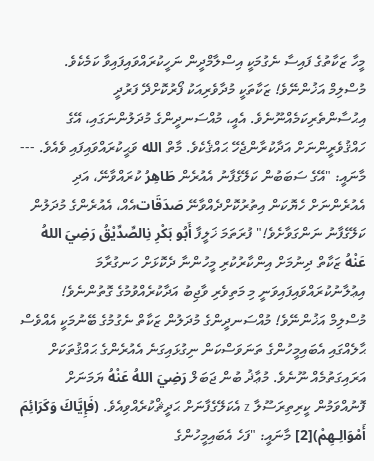މީހާ ޒަކާތުގެ ފައިސާ ނެގުމަކީ އިސްލާމްދީން ނަހީކުރައްވައިފައިވާ ކަމެކެވެ.
މުސްލިމް އަޚުންނޭވެ! ޒަކާތަކީ މުދާވެރިއަކު ފޯރުކޮށްދޭ ފަރުދީ އިޙުސާންތެރިކަމެއްނޫނެވެ. އެއީ، މުއްސަނދީންގެ މުދަލުންނަގައި، އޭގެ ހައްޤުވެރީންނަށް އަދާކުރާންޖެހޭ ޙައްޤެކެވެ. މާތް الله ވަޙީކުރައްވައިފައި ވެއެވެ. --- މާނައީ: "އޭގެ ސަބަބުން ކަލޭގެފާނު އެއުރެން طَاهِرُ ކުރައްވާނޭ، އަދި އެއުރެންނަށް ހެޔޮކަން އިތުރުކޮށްދެއްވާނޭ صَدَقَاتއެއް، އެއުރެންގެ މުދަލުން ކަލޭގެފާނު ނަންގަވާށެވެ!" ފުރަތަމަ ޚަލީފާ أَبُو بَكْرِ نِالصِّدِّيْقُ رَضِيَ اللهُ عَنْهُ ޒަކާތް ދިނުމަށް އިންކާރުކުރި މީހުންނާ ދެކޮޅަށް ހަނގުރާމަ އިޢުލާނުކުރައްވައިފައިވަނީ މި މަތިވެރި ވާޖިބު އަދާކުރެއްވުމުގެ ގޮތުންނެވެ!
މުސްލިމް އަޚުންނޭވެ! މުއްސަނދީންގެ މުދަލުން ޒަކާތް ނެގުމުގެ ބޭނުމަކީ އެއްވެސް ޙާލެއްގައި އެބައިމީހުންގެ ތަނަވަސްކަން ނިގުޅައިގަނެ އެއުރެންގެ ޙައްޤުތަކަށް އަރައިގަތުމެއް ނޫނެވެ. މުޢާޛު ބުން ޖަބަލް رَضِيَ اللهُ عَنْهُ ޔަމަނަށް ފޮނުއްވަމުން ކީރިތިރަސޫލާ z އެކަލޭގެފާނަށް ޙަދީޘްކުރެއްވިއެވެ. (فَإِيَّاكَ وَكَرَائِمَ أَمْوَالِـهِمْ)[2] މާނައީ: "ފަހެ އެބައިމީހުންގެ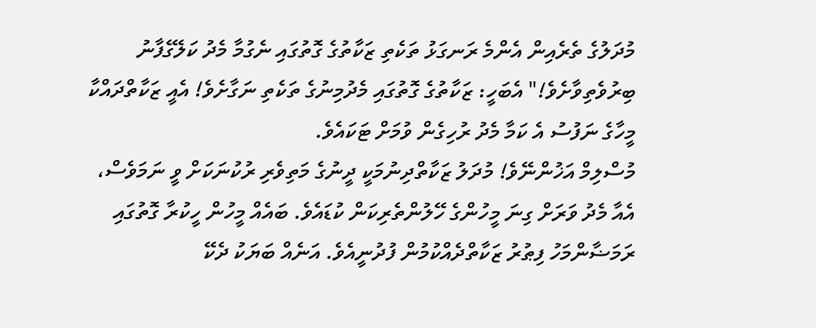މުދަލުގެ ތެރެއިން އެންމެ ރަނގަޅު ތަކެތި ޒަކާތުގެ ގޮތުގައި ނެގުމާ މެދު ކަލޭގެފާނު ބިރުވެތިވާށެވެ!" އެބަހީ: ޒަކާތުގެ ގޮތުގައި މެދުމިނުގެ ތަކެތި ނަގާށެވެ! އެއީ ޒަކާތްދައްކާ މީހާގެ ނަފުސު އެ ކަމާ މެދު ރުހިގެން ވުމަށް ޓަކައެވެ.
މުސްލިމް އަޚުންނޭވެ! މުދަލު ޒަކާތްދިނުމަކީ ދީނުގެ މަތިވެރި ރުކުނަކަށް ވީ ނަމަވެސް، އެއާ މެދު ވަރަށް ގިނަ މީހުންގެ ހޭލުންތެރިކަން ކުޑައެވެ. ބައެއް މީހުން ހީކުރާ ގޮތުގައި ރަމަޟާންމަހު ފިޠުރު ޒަކާތްދެއްކުމުން ފުދުނީއެވެ. އަނެއް ބަޔަކު ދެކޭ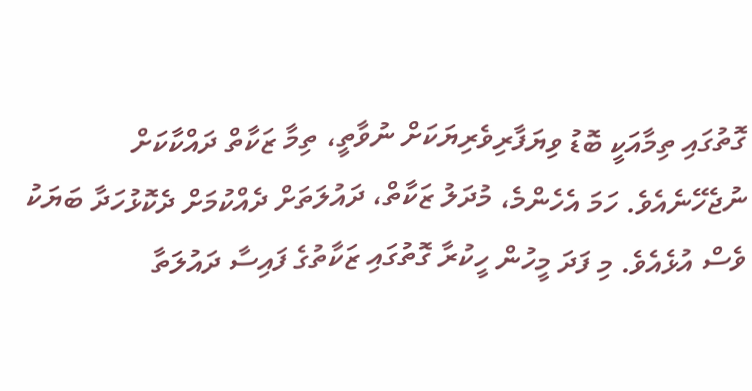ގޮތުގައި ތިމާއަކީ ބޮޑު ވިޔަފާރިވެރިޔަކަށް ނުވާތީ، ތިމާ ޒަކާތް ދައްކާކަށް ނުޖެހޭނެއެވެ. ހަމަ އެހެންމެ، މުދަލު ޒަކާތް، ދައުލަތަށް ދެއްކުމަށް ދެކޮޅުހަދާ ބަޔަކު ވެސް އުޅެއެވެ. މި ފަދަ މީހުން ހީކުރާ ގޮތުގައި ޒަކާތުގެ ފައިސާ ދައުލަތާ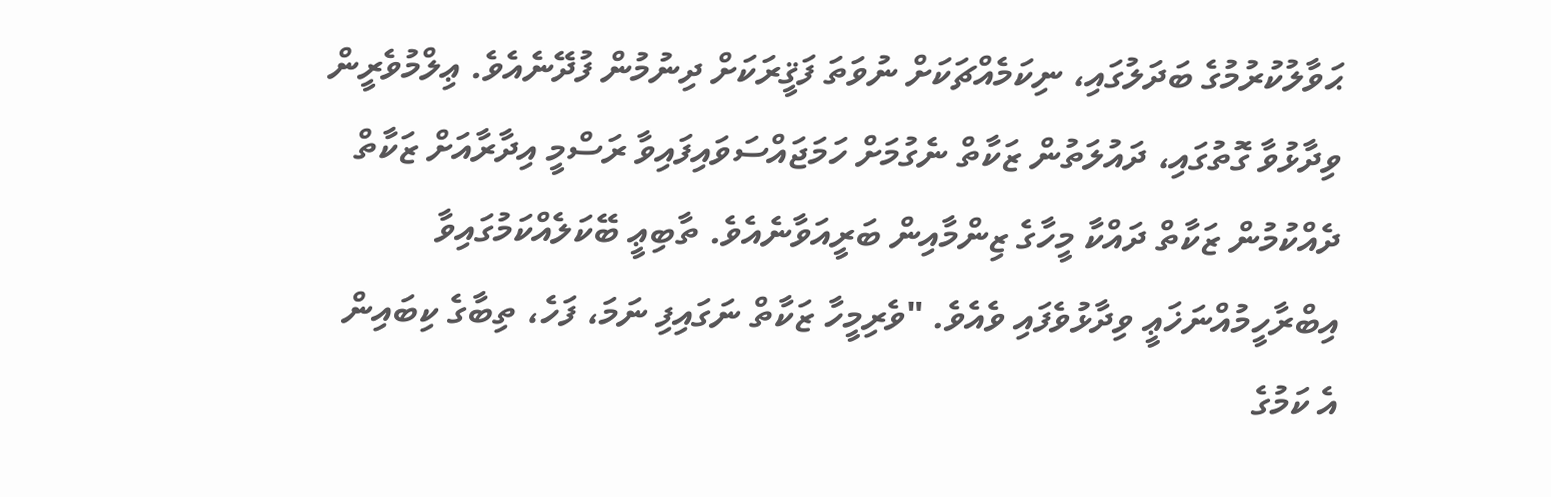ޙަވާލުކުރުމުގެ ބަދަލުގައި، ނިކަމެއްޗަކަށް ނުވަތަ ފަޤީރަކަށް ދިނުމުން ފުދޭނެއެވެ. ޢިލްމުވެރީން ވިދާޅުވާ ގޮތުގައި، ދައުލަތުން ޒަކާތް ނެގުމަށް ހަމަޖައްސަވައިފައިވާ ރަސްމީ އިދާރާއަށް ޒަކާތް ދެއްކުމުން ޒަކާތް ދައްކާ މީހާގެ ޒިންމާއިން ބަރީއަވާނެއެވެ. ތާބިޢީ ބޭކަލެއްކަމުގައިވާ އިބްރާހީމުއްނަޚަޢީ ވިދާޅުވެފައި ވެއެވެ. "ވެރިމީހާ ޒަކާތް ނަގައިފި ނަމަ، ފަހެ، ތިބާގެ ކިބައިން އެ ކަމުގެ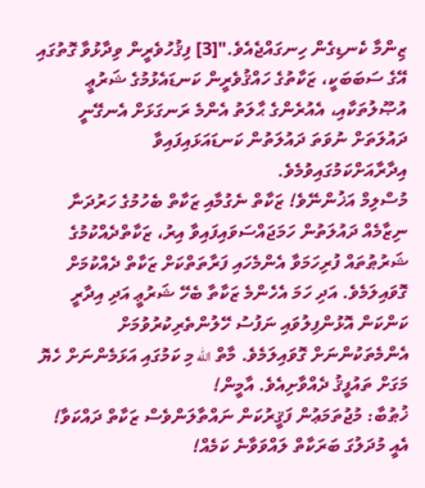ޒިންމާ ކެނޑިގެން ހިނގައްޖެއެވެ."[3] ފިޤުހުވެރީން ވިދާޅުވާ ގޮތުގައި އޭގެ ސަބަބަކީ، ޒަކާތުގެ ހައްޤުވެރީން ކަނޑައެޅުމުގެ ޝަރުޢީ އުޞޫލުތަކާއި، އެއުރެންގެ ޙާލަތު އެންމެ ރަނގަޅަށް އެނގޭނީ ދައުލަތަށް ނުވަތަ ދައުލަތުން ކަނޑައަޅައިފައިވާ އިދާރާއަށްކަމުގައިވުމެވެ.
މުސްލިމް އަޚުންނޭވެ! ޒަކާތް ނެގުމާއި ޒަކާތް ބެހުމުގެ ހަރުދަނާ ނިޒާމެއް ދައުލަތުން ހަމަޖައްސަވައިފައިވާ އިރު، ޒަކާތްދެއްކުމުގެ ޝަރުޠުތައް ފުރިހަމަވާ އެންމެހައި ފަރާތަތްކަށް ޒަކާތް ދެއްކުމަށް ގޮވައިލަމެވެ. އަދި ހަމަ އެހެންމެ ޒަކާތާ ބެހޭ ޝަރުޢީ އަދި އިދާރީ ކަންކަން އޮޅުންފިލުވައި ނަފުސު ހޭލުންތެރިކުރުވުމަށް އެންމެތަކުންނަށް ގޮވައިލަމެވެ. މާތް الله މި ކަމުގައި އަޅަމެންނަށް ހެޔޮ މަގަށް ތައުފީޤު ދެއްވާށިއެވެ. އާމީން!
ޚުޠުބާ: މުޖުތަމަޢުން ފަޤީރުކަން ނައްތާލަންވެސް ޒަކާތް ދައްކަވާ! އެއީ މުދަލުގަ ބަރަކާތް ލައްވަވާނެ ކަމެއް!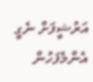އަރުޝީފަށް ނެގީ
އެންމެފަހުން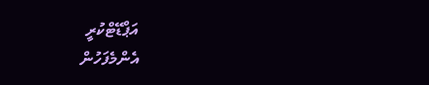އަޕްޑޭޓްކުރީ
އެންމެފަހުން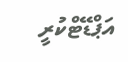އަޕްޑޭޓްކުރީ